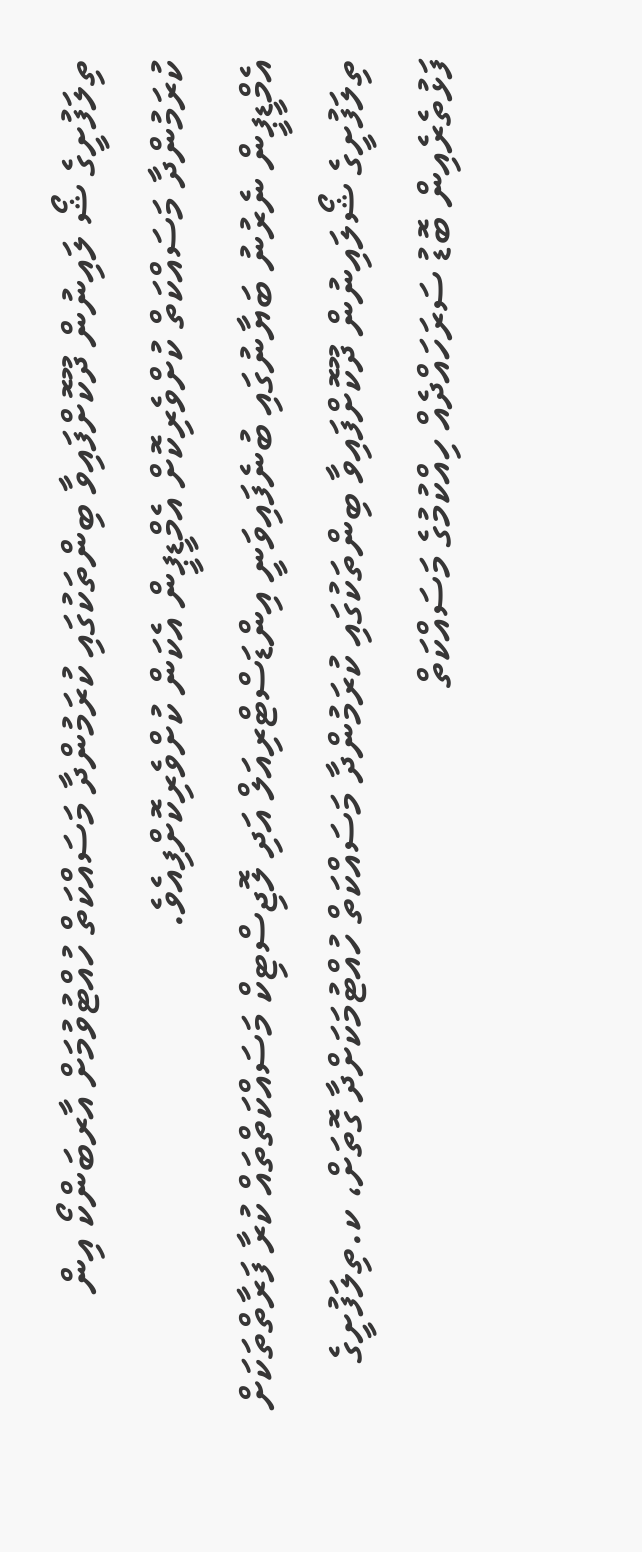ތިލަފުށީގެ ޝޯ ލައިނުން ދޫކޮށްފައިވާ ބިންތަކުގައި ކުރަމުންދާ މަސައްކަތް ހުއްޓުވުމަށް އާރބަންކޯ އިން ކުރަމުންދާ މަސައްކަތް ކުށްވެރިކޮށް އެމްޑީޕީން އެކަން ކުށްވެރިކޮށްފިއެވެ.
އެމްޑީޕީން ނެރުނު ބަޔާނުގައި ބުނެފައިވަނީ އިންޑަސްޓްރިއަލް އަދި ލޮޖިސްޓިކް މަސައްކަތްތައް ކުރާ ފަރާތްތަކަށް ތިލަފުށީގެ ޝޯލައިނުން ދޫކޮށްފައިވާ ބިންތަކުގައި ކުރަމުންދާ މަސައްކަތް ހުއްޓުމަކަށްދާ ގޮތަށް، ކ.ތިލަފުށީގެ ފަޅުތެރެއިން ބޮޑު ސަރަހައްދެއް ހިއްކުމުގެ މަސައްކަތް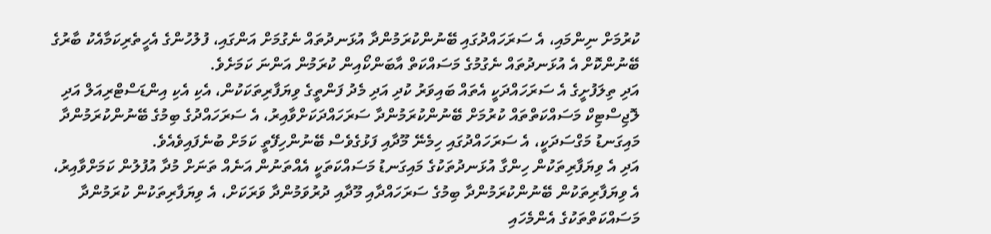ކުރުމަށް ނިންމައި، އެ ސަރަހައްދުގައި ބޭނުންކުރަމުންދާ އުޅަނދުތައް ނެގުމަށް އަންގައި، ފުލުހުންގެ އެހީތެރިކަމާއެކު ބާރުގެ ބޭނުންކޮށް އެ އުޅަނދުތައް ނެގުމުގެ މަސައްކަތް އާބަންކޯއިން ކުރަމުން އަންނަ ކަމަށެވެ.
އަދި ތިލަފުށީގެ އެ ސަރަހައްދަކީ އެތައް ބައިވަރު ކުދި އަދި މެދު ފަންތީގެ ވިޔަފާރިތަކަކުން، އެކި އެކި އިންޑަސްޓްރިއަލް އަދި ލޮޖިސްޓިކް މަސައްކަތްތައް ކުރުމަށް ބޭނުންކުރަމުންދާ ސަރަހައްދަކަށްވާއިރު، އެ ސަރަހައްދުގެ ބިމުގެ ބޭނުންކުރަމުންދާ މައިގަނޑު މަގްސަދަކީ، އެ ސަރަހައްދުގައި ހިމެނޭ މޫދާއި ފަޅުގެވެސް ބޭނުންހިފޭތީ ކަމަށް ބުނެފައިވެއެވެ.
އަދި އެ ވިޔަފާރިތަކުން ހިންގާ އުޅަނދުތަކުގެ މައިގަނޑު މަސައްކަތަކީ އެއްތަނުން އަނެއް ތަނަށް މުދާ އުފުލުން ކަމަށްވާއިރު، އެ ވިޔަފާރިތަކުން ބޭނުންކުރަމުންދާ ބިމުގެ ސަރަހައްދާއި މޫދާއި ދުރުވަމުންދާ ވަރަކަށް، އެ ވިޔަފާރިތަކުން ކުރަމުންދާ މަސައްކަތްތަކުގެ އެންމެހައި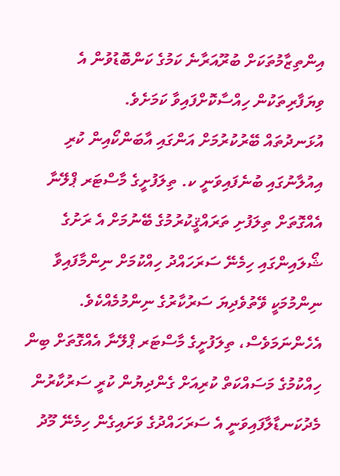އިންތިޒާމުތަކަށް ބުރޫއަރާނެ ކަމުގެ ކަންބޮޑުވުން އެ ވިޔަފާރިތަކުން ހިއްސާކޮށްފައިވާ ކަމަށެވެ.
އުޅަނދުތައް ބޭރުކުރުމަށް އަންގައި އާބަންކޯއިން ކުރި އިއުލާނުގައި ބުނެފައިވަނީ ކ. ތިލަފުށީގެ މާސްޓަރ ޕްލޭނާ އެއްގޮތަށް ތިލަފުށި ތަރައްޤީކުރުމުގެ ބޭނުމަށް އެ ރަށުގެ ޝޯލައިންގައި ހިމެނޭ ސަރަހައްދު ހިއްކުމަށް ނިންމާފައިވާ ނިންމުމަކީ ވޭތުވެދިޔަ ސަރުކާރުގެ ނިންމުމެއްކެވެ.
އެހެންނަމަވެސް، ތިލަފުށީގެ މާސްޓަރ ޕްލޭނާ އެއްގޮތަށް ބިން ހިއްކުމުގެ މަސައްކަތް ކުރިއަށް ގެންދިޔުން ކުރީ ސަރުކާރުން މެދުކަނޑާލާފައިވަނީ އެ ސަރަހައްދުގެ ވަށައިގެން ހިމެނޭ މޫދު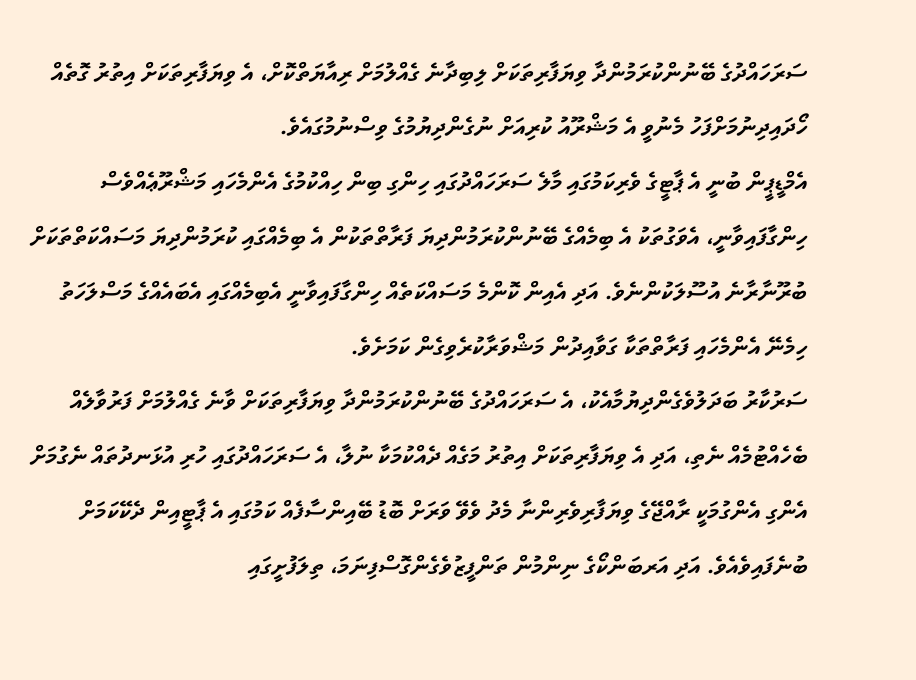ސަރަހައްދުގެ ބޭނުންކުރަމުންދާ ވިޔަފާރިތަކަށް ލިބިދާނެ ގެއްލުމަށް ރިއާޔަތްކޮށް، އެ ވިޔަފާރިތަކަށް އިތުރު ގޮތެއް ހޯދައިދިނުމަށްފަހު މެނުވީ އެ މަޝްރޫއު ކުރިއަށް ނުގެންދިޔުމުގެ ވިސްނުމުގައެވެ.
އެމްޑީޕީން ބުނީ އެ ޕާޓީގެ ވެރިކަމުގައި މާލެ ސަރަހައްދުގައި ހިންގި ބިން ހިއްކުމުގެ އެންމެހައި މަޝްރޫޢެއްވެސް ހިންގާފައިވާނީ، އެވަގުތަކު އެ ބިމެއްގެ ބޭނުންކުރަމުންދިޔަ ފަރާތްތަކުން އެ ބިމެއްގައި ކުރަމުންދިޔަ މަސައްކަތްތަކަށް ބުރޫނާރާނެ އުސޫލަކުންނެވެ. އަދި އެއިން ކޮންމެ މަސައްކަތެއް ހިންގާފައިވާނީ އެބިމެއްގައި އެބައެއްގެ މަސްލަހަތު ހިމެނޭ އެންމެހައި ފަރާތްތަކާ ގަވާއިދުން މަޝްވަރާކުރެވިގެން ކަމަށެވެ.
ސަރުކާރު ބަދަލުވެގެންދިޔުމާއެކު، އެ ސަރަހައްދުގެ ބޭނުންކުރަމުންދާ ވިޔަފާރިތަކަށް ވާނެ ގެއްލުމަށް ފަރުވާލެއް ބެހެއްޓުމެއް ނެތި، އަދި އެ ވިޔަފާރިތަކަށް އިތުރު މަގެއް ދެއްކުމަކާ ނުލާ، އެ ސަރަހައްދުގައި ހުރި އުޅަނދުތައް ނެގުމަށް އެންގި އެންގުމަކީ ރާއްޖޭގެ ވިޔަފާރިވެރިންނާ މެދު ވެވޭ ވަރަށް ބޮޑު ބޭއިންސާފެއް ކަމުގައި އެ ޕާޓީއިން ދެކޭކަމަށް ބުނެފައިވެއެވެ. އަދި އަރބަންކޯގެ ނިންމުން ތަންފީޒުވެގެންގޮސްފިނަމަ، ތިލަފުށީގައި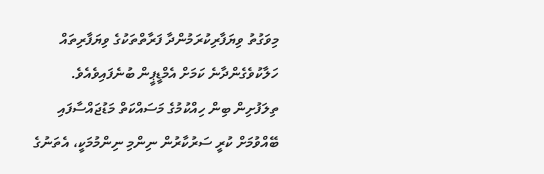މިވަގުތު ވިޔަފާރިކުރަމުންދާ ފަރާތްތަކުގެ ވިޔަފާރިތައް ހަލާކުވެގެންދާނެ ކަމަށް އެމްޑީޕީން ބުނެފައިވެއެވެ.
ތިލަފުށިން ބިން ހިއްކުމުގެ މަސައްކަތް މަޑުޖައްސާފައި ބޭއްވުމަށް ކުރީ ސަރުކާރުން ނިންމި ނިންމުމަކީ، އެތަނުގެ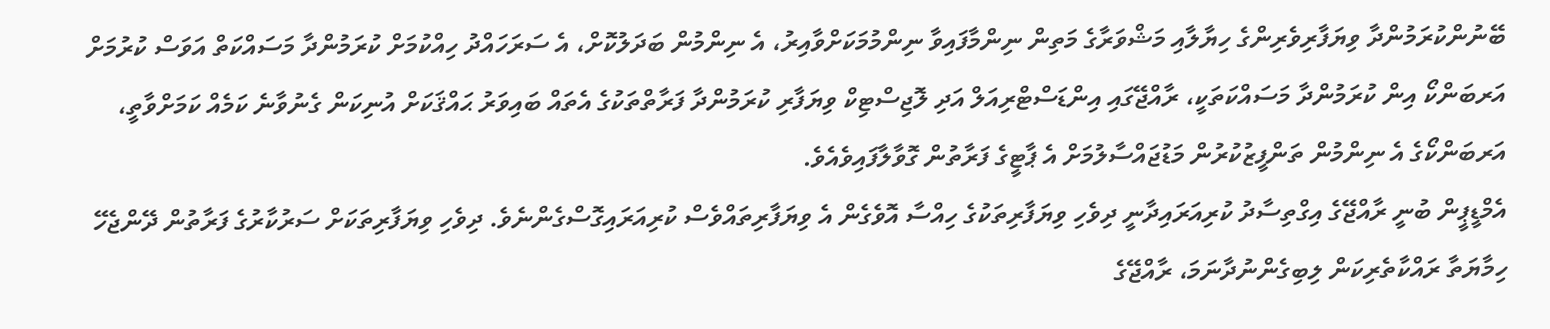ބޭނުންކުރަމުންދާ ވިޔަފާރިވެރިންގެ ހިޔާލާއި މަޝްވަރާގެ މަތިން ނިންމާފައިވާ ނިންމުމަކަށްވާއިރު، އެ ނިންމުން ބަދަލުކޮށް، އެ ސަރަހައްދު ހިއްކުމަށް ކުރަމުންދާ މަސައްކަތް އަވަސް ކުރުމަށް އަރބަންކޯ އިން ކުރަމުންދާ މަސައްކަތަކީ، ރާއްޖޭގައި އިންޑަސްޓްރިއަލް އަދި ލޮޖިސްޓިކް ވިޔަފާރި ކުރަމުންދާ ފަރާތްތަކުގެ އެތައް ބައިވަރު ޙައްޤަކަށް އުނިކަން ގެނުވާނެ ކަމެއް ކަމަށްވާތީ، އަރބަންކޯގެ އެ ނިންމުން ތަންފީޒުކުރުން މަޑުޖައްސާލުމަށް އެ ޕާޓީގެ ފަރާތުން ގޮވާލާފައިވެއެވެ.
އެމްޑީޕީން ބުނީ ރާއްޖޭގެ އިގްތިސާދު ކުރިއަރައިދާނީ ދިވެހި ވިޔަފާރިތަކުގެ ހިއްސާ އޮވެގެން އެ ވިޔަފާރިތައްވެސް ކުރިއަރައިގޮސްގެންނެވެ. ދިވެހި ވިޔަފާރިތަކަށް ސަރުކާރުގެ ފަރާތުން ދޭންޖެހޭ ހިމާޔަތާ ރައްކާތެރިކަން ލިބިގެންނުދާނަމަ، ރާއްޖޭގެ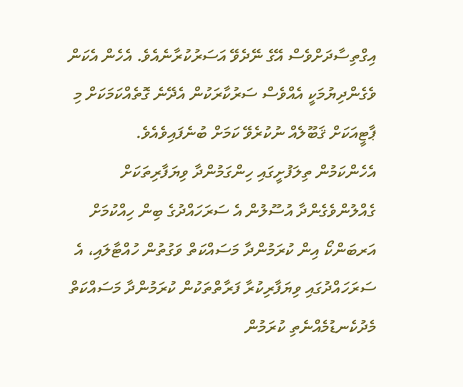އިގްތިސާދަށްވެސް އޭގެ ނޭދެވޭ އަސަރުކުރާނެއެވެ. އެހެން އެކަން ވެގެންދިޔުމަކީ އެއްވެސް ސަރުކާރަކުން އެދޭނެ ގޮތެއްކަމަކަށް މި ޕާޓީއަކަށް ޤަބޫލެއް ނުކުރެވޭ ކަމަށް ބުނެފައިވެއެވެ.
އެހެންކަމުން ތިލަފުށީގައި ހިންގަމުންދާ ވިޔަފާރިތަކަށް ގެއްލުންވެގެންދާ އުސޫލުން އެ ސަރަހައްދުގެ ބިން ހިއްކުމަށް އަރބަންކޯ އިން ކުރަމުންދާ މަސައްކަތް ވަގުތުން ހުއްޓާލައި، އެ ސަރަހައްދުގައި ވިޔަފާރިކުރާ ފަރާތްތަކުން ކުރަމުންދާ މަސައްކަތް މެދުކެނޑުމެއްނެތި ކުރަމުން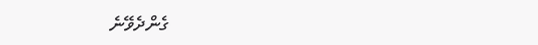ގެންދެވޭނެ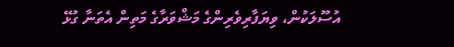އުސޫލަކުން، ވިޔަފާރިވެރިންގެ މަޝްވަރާގެ މަތިން އެތަނާ ގުޅޭ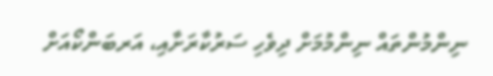ނިންމުންތައް ނިންމުމަށް ދިވެހި ސަރުކާރަށާއި، އަރބަންކޯއަށް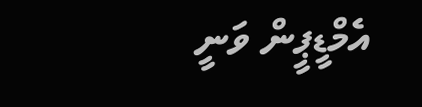އެމްޑީޕީން ވަނީ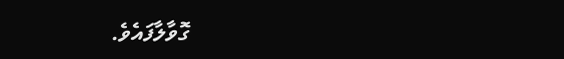ގޮވާލާފައެވެ.